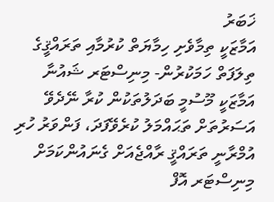ޚަބަރު
އަމާޒަކީ ތިމާވެށި ހިމާޔަތް ކުރުމާއި ތަރައްޤީގެ ތިލަފަތް ހަމަކުރުން- މިނިސްޓަރ ޝައުނާ
އަމާޒަކީ މޫސުމީ ބަދަލުތަކުން ކުރާ ނޭދެވޭ އަސަރުތަށް ތަޙައްމަލު ކުރެވޭފަދަ، ފަންވަރު ހުރި އުމްރާނީ ތަރައްޤީ ރާއްޖެއަށް ގެނައުންކަމަށް މިނިސްޓަރ އޮފް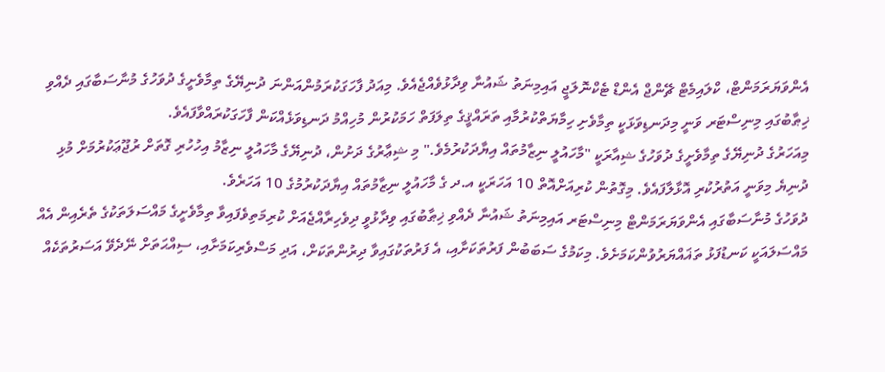އެންވަޔަރަމަންޓް، ކްލައިމެޓް ޗޭންޖް އެންޑް ޓެކްނޮލަޖީ އައިމިނަތު ޝައުނާ ވިދާޅުވެއްޖެއެވެ. މިއަދު ފާހަގަކުރަމުންއަންނަ ދުނިޔޭގެ ތިމާވެށީގެ ދުވަހުގެ މުނާސަބާގައި ދެއްވި ޚިޠާބުގައި މިނިސްޓަރ ވަނީ މިދަނޑިވަޅަކީ ތިމާވެށި ހިމާޔަތްކުރުމާއި ތަރައްޤީގެ ތިލަފަތް ހަމަކުރުން މުހިއްމު ދަނޑިވަޅެއްކަން ފާހަގަކުރައްވާފައެވެ.
މިއަހަރުގެ ދުނިޔޭގެ ތިމާވެށީގެ ދުވަހުގެ ޝިއާރަކީ "މާހައުލީ ނިޒާމުތައް އިޔާދަކުރުމެވެ." މި ޝިޢާރުގެ ދަށުން، ދުނިޔޭގެ މާހައުލީ ނިޒާމު އިހުހުރި ގޮތަށް ރުޖޫޢަކުރުމަށް މުޅި ދުނިޔެ މިވަނީ އަތުރުކުރި އޮޅާލާފައެވެ. މިގޮތުން ކުރިއަށްއޮތް 10 އަހަރަކީ އ.ދ ގެ މާހައުލީ ނިޒާމުތައް އިޔާދަކުރުމުގެ 10 އަހަރެވެ.
ދުވަހުގެ މުނާސަބާގައި އެންވަޔަރަމަންޓް މިނިސްޓަރ އައިމިނަތު ޝައުނާ ދެއްވި ޚިޠާބުގައި ވިދާޅުވީ ދިވެހިރާއްޖެއަށް ކުރިމަތިވެފައިވާ ތިމާވެށީގެ މައްސަލަތަކުގެ ތެރެއިން އެއް މައްސަލައަކީ ކަނޑުފަޅު ތަޣައްޔަރުވުންކަމަށެވެ. މިކަމުގެ ސަބަބުން ފަރުތަކަށާއި، އެ ފަރުތަކުގައިވާ ދިރުންތަކަށް، އަދި މަސްވެރިކަމަށާއި، ސިއްޙަތަށް ނޭދެވޭ އަސަރުތަކެއް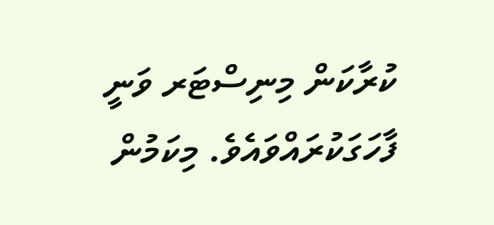ކުރާކަން މިނިސްޓަރ ވަނީ ފާހަގަކުރައްވައެވެ. މިކަމުން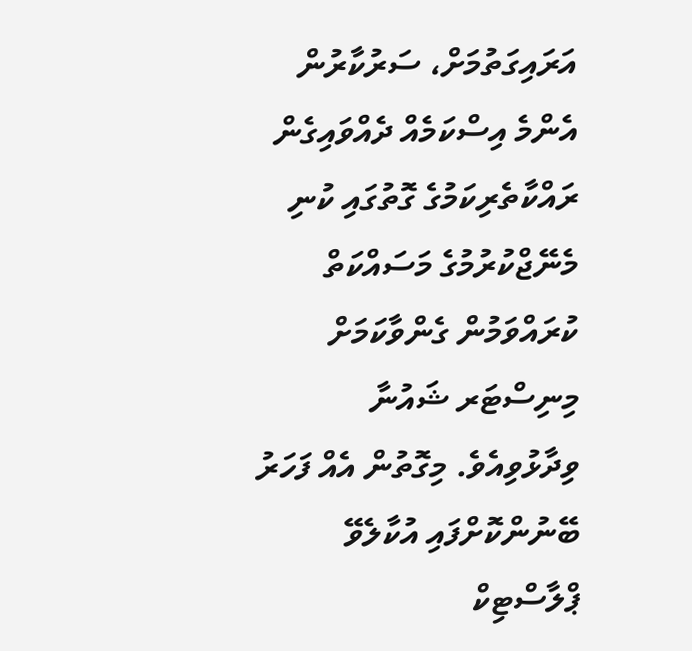އަރައިގަތުމަށް، ސަރުކާރުން އެންމެ އިސްކަމެއް ދެއްވައިގެން ރައްކާތެރިކަމުގެ ގޮތުގައި ކުނި މެނޭޖްކުރުމުގެ މަސައްކަތް ކުރައްވަމުން ގެންވާކަމަށް މިނިސްޓަރ ޝައުނާ ވިދާޅުވިއެވެ. މިގޮތުން އެއް ފަހަރު ބޭނުންކޮށްފައި އުކާލެވޭ ޕްލާސްޓިކް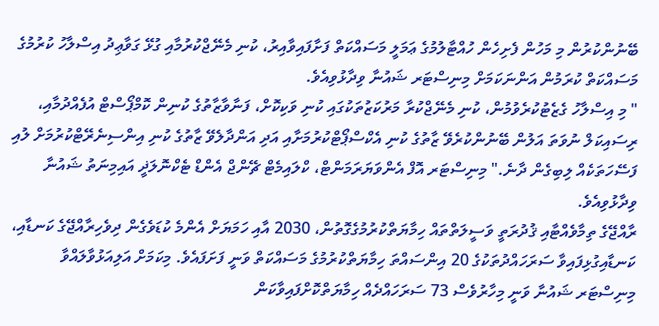ބޭނުންކުރުން މި މަހުން ފެށިހެން ހުއްޓާލުމުގެ ޢަމަލީ މަސައްކަތް ފަށާފައިވާއިރު، ކުނި މެނޭޖްކުރުމާއި ގުޅޭ ގަވާޢިދު އިސްލާހު ކުރުމުގެ މަސައްކަތް ކުރަމުން އަންނަކަމަށް މިނިސްޓަރ ޝައުނާ ވިދާޅުވިއެވެ.
" މި އިސްލާހު ގެޒެޓުކުރެވުމުން، ކުނި މެނޭޖްކުރާ މަރުކަޒުތަކުގައި ކުނި ވަކިކޮށް، ފަނާވާޒާތުގެ ކުނިން ކޮމްޕޯސްޓް އުފެއްދުމާއި، ރިސައިކަލް ނުވަތަ އަލުން ބޭނުންކުރެވޭ ޒާތުގެ ކުނި އެކްސްޕޯޓްކުރުމަށާއި އަދި އަންދާލެވޭ ޒާތުގެ ކުނި އިންސިނެރޭޓްކުރުމަށް ލުއި ފަސޭހަތަކެއް ލިބިގެން ދާނެ." މިނިސްޓަރ އޮފް އެންވަޔަރަމަންޓް، ކްލައިމެޓް ޗޭންޖް އެންޑް ޓެކްނޮލަޛީ އައިމިނަތު ޝައުނާ ވިދާޅުވިއެވެ.
ރާއްޖޭގެ ތިމާވެއްޓާއި ޤުދުރަތީ ވަސީލަތްތައް ހިމާޔަތްކުރުމުގެގޮތުން، 2030 އާއި ހަމަޔަށް އެންމެ ކުޑަވެގެން ދިވެހިރާއްޖޭގެ ކަނޑާއި، ކަނޑާއިގުޅިފައިވާ ސަރަހައްދުތަކުގެ 20 އިންސައްތަ ހިމާޔަތްކުރުމުގެ މަސައްކަތް ވަނީ ފަށަފައެވެ. މިކަމަށް އަލިއަޅުވާލައްވާ މިނިސްޓަރ ޝައުނާ ވަނީ މިހާރުވެސް 73 ސަރަހައްދެއް ހިމާޔަތްކޮށްފައިވާކަން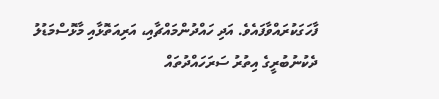ފާހަގަކުރައްވާފައެވެ. އަދި ހައްދުންމައްޗާއި، އަރިއަތޮޅާއި މާޅޮސްމަޑުލު ދެކުނުބުރީގެ އިތުރު ސަރަހައްދުތައް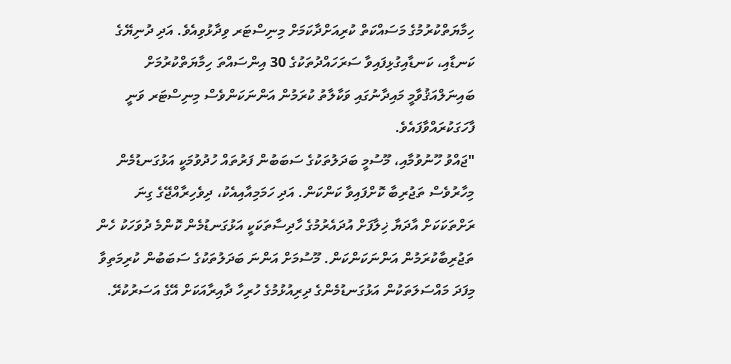ހިމާޔަތްކުރުމުގެ މަސައްކަތް ކުރިއަށްދާކަމަށް މިނިސްޓަރ ވިދާޅުވިއެވެ. އަދި ދުނިޔޭގެ ކަނޑާއި، ކަނޑާއިގުޅިފައިވާ ސަރަހައްދުތަކުގެ 30 އިންސައްތަ ހިމާޔަތްކުރުމަށް ބައިނަލްއަޤުވާމީ މައިދާނުގައި ވަކާލާތު ކުރަމުން އަންނަކަންވެސް މިނިސްޓަރ ވަނީ ފާހަގަކުރައްވާފައެވެ.
"ޖައްވު ހޫނުވުމާއި، މޫސުމީ ބަދަލުތަކުގެ ސަބަބުން ފަރުތައް ހުދުވުމަކީ އަޅުގަނޑުމެން މިހާރުވެސް ތަޖުރިބާ ކޮށްފައިވާ ކަންކަން. އަދި ހަމަމިއާއިއެކު، ދިވެހިރާއްޖޭގެ ގިނަ ރަށްތަކަކަށް އާދަޔާ ޚިލާފަށް އުދައެރުމުގެ ހާދިސާތަކަކީ އަޅުގަނޑުމެން ކޮންމެ ދުވަހަކު ހެން ތަޖުރިބާކުރަމުން އަންނަކަންކަން. މޫސުމަށް އަންނަ ބަދަލުތަކުގެ ސަބަބުން ކުރިމަތިވާ މިފަދަ މައްސަލަތަކުން އަޅުގަނޑުމެންގެ ދިރިއުޅުމުގެ ހުރިހާ ދާއިރާއަކަށް އޭގެ އަސަރުކުރޭ.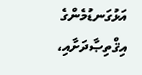އަޅުގަނޑުމެންގެ އިޤްތިޞާދަށާއި،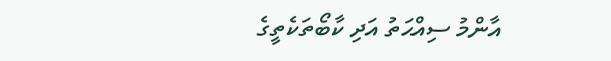އާންމު ސިއްޙަތު އަދި ކާބޯތަކެތީގެ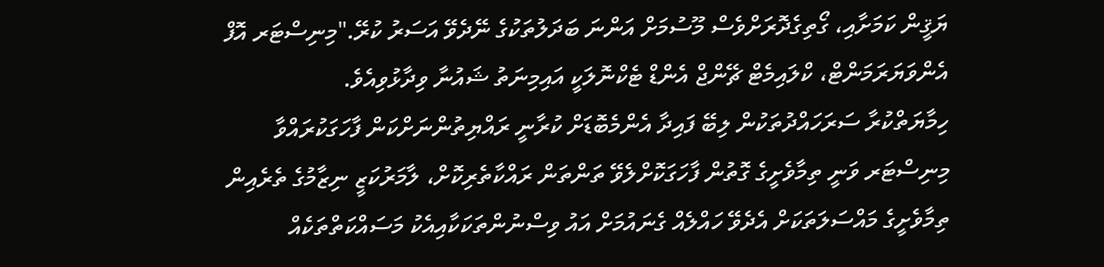ޔަޤީން ކަމަށާއި، ގޯތިގެދޮރަށްވެސް މޫސުމަށް އަންނަ ބަދަލުތަކުގެ ނޭދެވޭ އަސަރު ކުރޭ."މިނިސްޓަރ އޮފް އެންވަޔަރަމަންޓް، ކްލައިމެޓް ޗޭންޖް އެންޑް ޓެކްނޮލަކީ އައިމިނަތު ޝައުނާ ވިދާޅުވިއެވެ.
ހިމާޔަތްކުރާ ސަރަހައްދުތަކުން ލިބޭ ފައިދާ އެންމެބޮޑަށް ކުރާނީ ރައްޔިތުންނަށްކަން ފާހަގަކުރައްވާ މިނިސްޓަރ ވަނީ ތިމާވެށީގެ ގޮތުން ފާހަގަކޮށްލެވޭ ތަންތަން ރައްކާތެރިކޮށް، ލާމަރުކަޒީ ނިޒާމުގެ ތެރެއިން ތިމާވެށީގެ މައްސަލަތަކަށް އެދެވޭ ހައްލެއް ގެނައުމަށް އައު ވިސްނުންތަކަކާއިއެކު މަސައްކަތްތަކެއް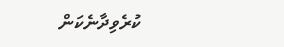ކުރެވިދާނެކަން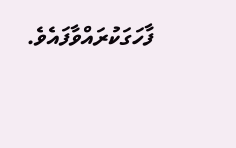ފާހަގަކުރައްވާފައެވެ.